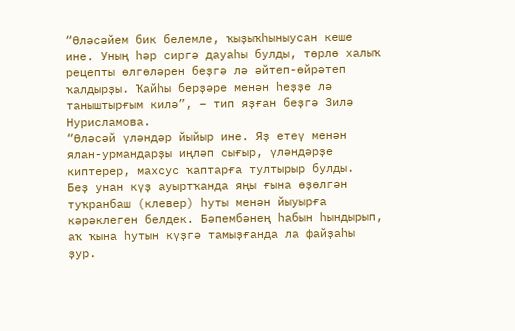“Өләсәйем бик белемле, ҡыҙыҡһыныусан кеше ине. Уның һәр сиргә дауаһы булды, төрлө халыҡ рецепты өлгөләрен беҙгә лә әйтеп-өйрәтеп ҡалдырҙы. Ҡайһы берҙәре менән һеҙҙе лә таныштырғым килә”, – тип яҙған беҙгә Зилә Нурисламова.
“Өләсәй үләндәр йыйыр ине. Яҙ етеү менән ялан-урмандарҙы иңләп сығыр, үләндәрҙе киптерер, махсус ҡаптарға тултырыр булды.
Беҙ унан күҙ ауыртҡанда яңы ғына өҙөлгән туҡранбаш (клевер) һуты менән йыуырға кәрәклеген белдек. Бәпембәнең һабын һындырып, аҡ ҡына һутын күҙгә тамыҙғанда ла файҙаһы ҙур.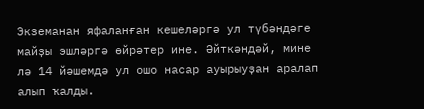Экземанан яфаланған кешеләргә ул түбәндәге майҙы эшләргә өйрәтер ине. Әйткәндәй, мине лә 14 йәшемдә ул ошо насар ауырыуҙан аралап алып ҡалды.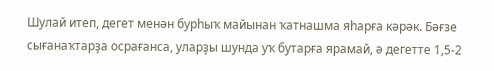Шулай итеп, дегет менән бурһыҡ майынан ҡатнашма яһарға кәрәк. Бәғзе сығанаҡтарҙа осрағанса, уларҙы шунда уҡ бутарға ярамай, ә дегетте 1,5-2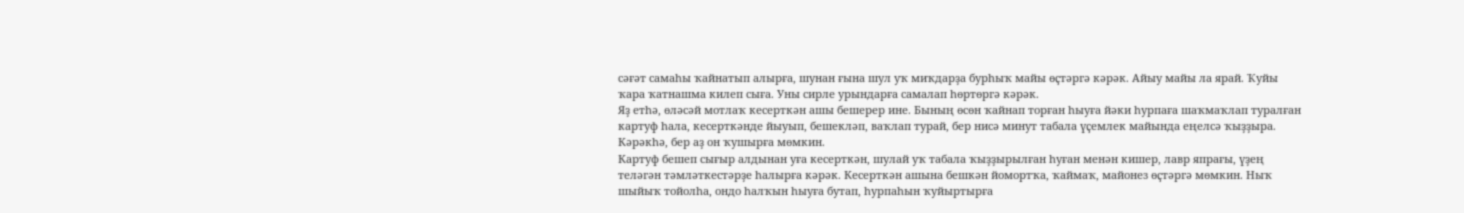сәғәт самаһы ҡайнатып алырға, шунан ғына шул уҡ миҡдарҙа бурһыҡ майы өҫтәргә кәрәк. Айыу майы ла ярай. Ҡуйы ҡара ҡатнашма килеп сыға. Уны сирле урындарға самалап һөртөргә кәрәк.
Яҙ етһә, өләсәй мотлаҡ кесерткән ашы бешерер ине. Бының өсөн ҡайнап торған һыуға йәки һурпаға шаҡмаҡлап туралған картуф һала, кесерткәнде йыуып, бешекләп, ваҡлап турай, бер нисә минут табала үҫемлек майында еңелсә ҡыҙҙыра. Кәрәкһә, бер аҙ он ҡушырға мөмкин.
Картуф бешеп сығыр алдынан уға кесерткән, шулай уҡ табала ҡыҙҙырылған һуған менән кишер, лавр япрағы, үҙең теләгән тәмләткестәрҙе һалырға кәрәк. Кесерткән ашына бешкән йомортҡа, ҡаймаҡ, майонез өҫтәргә мөмкин. Ныҡ шыйыҡ тойолһа, ондо һалҡын һыуға бутап, һурпаһын ҡуйыртырға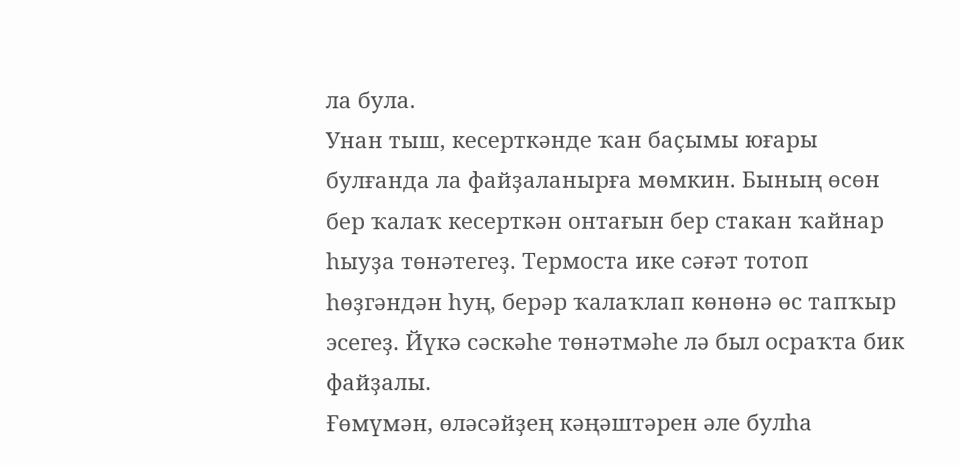ла була.
Унан тыш, кесерткәнде ҡан баҫымы юғары булғанда ла файҙаланырға мөмкин. Бының өсөн бер ҡалаҡ кесерткән онтағын бер стакан ҡайнар һыуҙа төнәтегеҙ. Термоста ике сәғәт тотоп һөҙгәндән һуң, берәр ҡалаҡлап көнөнә өс тапҡыр эсегеҙ. Йүкә сәскәһе төнәтмәһе лә был осраҡта бик файҙалы.
Ғөмүмән, өләсәйҙең кәңәштәрен әле булһа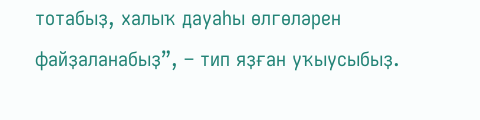тотабыҙ, халыҡ дауаһы өлгөләрен файҙаланабыҙ”, – тип яҙған уҡыусыбыҙ.